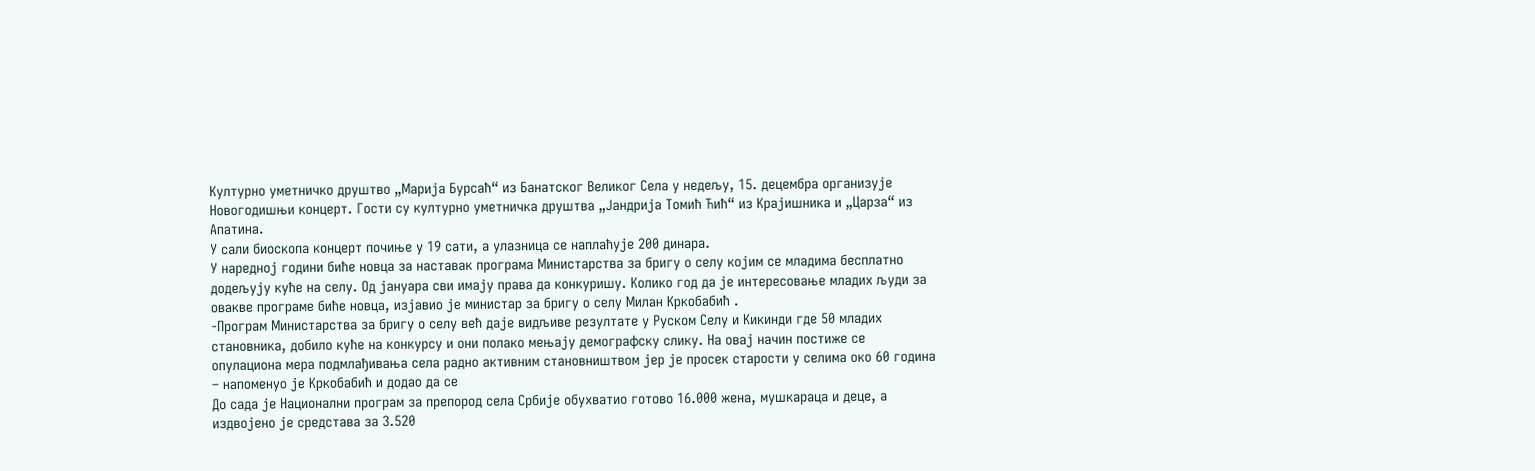Културно уметничко друштво „Марија Бурсаћ“ из Банатског Великог Села у недељу, 15. децембра организује Новогодишњи концерт. Гости су културно уметничка друштва „Јандрија Томић Ћић“ из Крајишника и „Царза“ из Апатина.
У сали биоскопа концерт почиње у 19 сати, а улазница се наплаћује 200 динара.
У наредној години биће новца за наставак програма Министарства за бригу о селу којим се младима бесплатно додељују куће на селу. Од јануара сви имају права да конкуришу. Колико год да је интересовање младих људи за овакве програме биће новца, изјавио је министар за бригу о селу Милан Кркобабић .
-Програм Министарства за бригу о селу већ даје видљиве резултате у Руском Селу и Кикинди где 50 младих становника, добило куће на конкурсу и они полако мењају демографску слику. На овај начин постиже се опулациона мера подмлађивања села радно активним становништвом јер је просек старости у селима око 60 година – напоменуо је Кркобабић и додао да се
До сада је Национални програм за препород села Србије обухватио готово 16.000 жена, мушкараца и деце, а издвојено је средстава за 3.520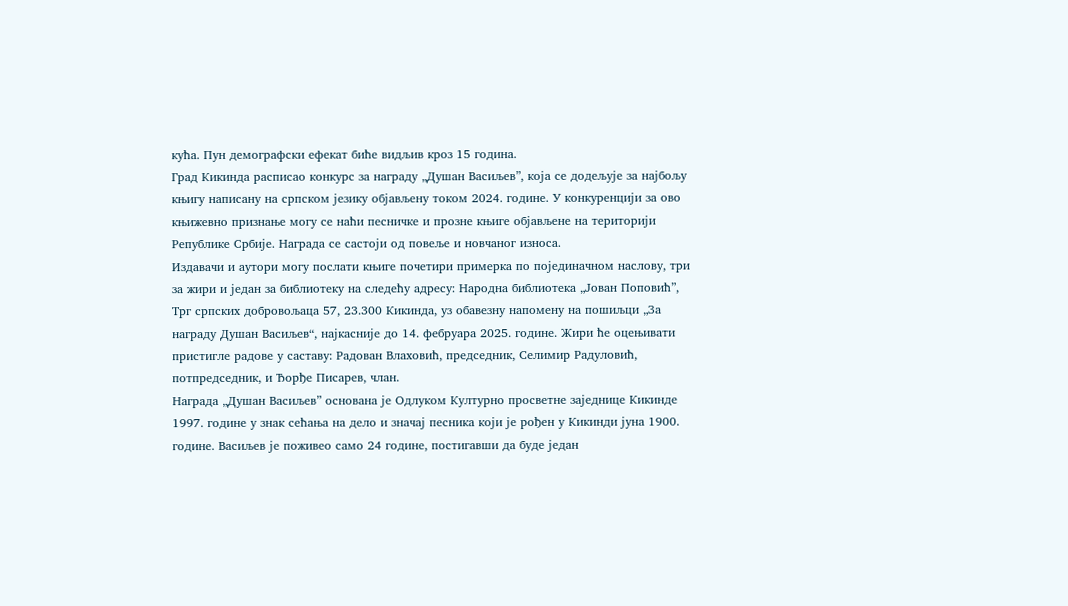кућа. Пун демографски ефекат биће видљив кроз 15 година.
Град Кикинда расписао конкурс за награду „Душан Васиљев”, која се додељује за најбољу књигу написану на српском језику објављену током 2024. године. У конкуренцији за ово књижевно признање могу се наћи песничке и прозне књиге објављене на територији Републике Србије. Награда се састоји од повеље и новчаног износа.
Издавачи и аутори могу послати књиге почетири примерка по појединачном наслову, три за жири и један за библиотеку на следећу адресу: Народна библиотека „Јован Поповић”, Трг српских добровољаца 57, 23.300 Кикинда, уз обавезну напомену на пошиљци „За награду Душан Васиљев“, најкасније до 14. фебруара 2025. године. Жири ће оцењивати пристигле радове у саставу: Радован Влаховић, председник, Селимир Радуловић, потпредседник, и Ђорђе Писарев, члан.
Награда „Душан Васиљев” основана је Одлуком Културно просветне заједнице Кикинде 1997. године у знак сећања на дело и значај песника који је рођен у Кикинди јуна 1900. године. Васиљев је поживео само 24 године, постигавши да буде један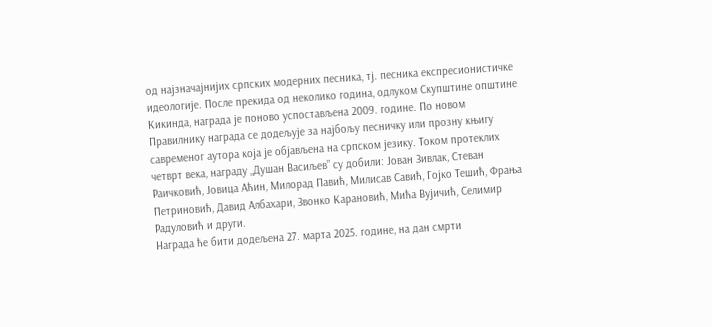од најзначајнијих српских модерних песника, тј. песника експресионистичке идеологије. После прекида од неколико година, одлуком Скупштине општине Кикинда, награда је поново успостављена 2009. године. По новом Правилнику награда се додељује за најбољу песничку или прозну књигу савременог аутора која је објављена на српском језику. Током протеклих четврт века, награду „Душан Васиљев” су добили: Јован Зивлак, Стеван Раичковић, Јовица Аћин, Милорад Павић, Милисав Савић, Гојко Тешић, Фрања Петриновић, Давид Албахари, Звонко Карановић, Мића Вујичић, Сeлимир Радуловић и други.
Награда ће бити додељена 27. марта 2025. године, на дан смрти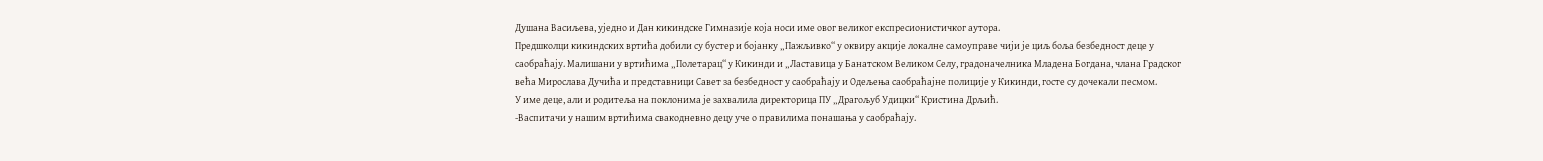Душана Васиљева, уједно и Дан кикиндске Гимназије која носи име овог великог експресионистичког аутора.
Предшколци кикиндских вртића добили су бустер и бојанку „Пажљивко“ у оквиру акције локалне самоуправе чији је циљ боља безбедност деце у саобраћају. Малишани у вртићима „Полетарац“ у Кикинди и „Ластавица у Банатском Великом Селу, градоначелника Младена Богдана, члана Градског већа Мирослава Дучића и представници Савет за безбедност у саобраћају и Одељења саобраћајне полиције у Кикинди, госте су дочекали песмом.
У име деце, али и родитеља на поклонима је захвалила директорица ПУ „Драгољуб Удицки“ Кристина Дрљић.
-Васпитачи у нашим вртићима свакодневно децу уче о правилима понашања у саобраћају.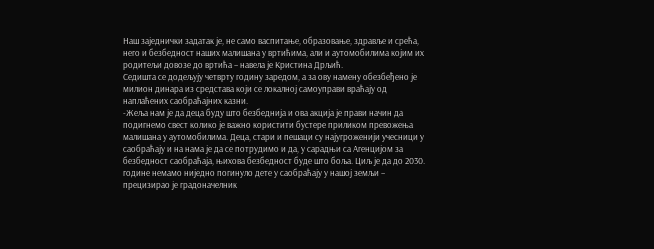Наш заједнички задатак је, не само васпитање, образовање, здравље и срећа, него и безбедност наших малишана у вртићима, али и аутомобилима којим их родитељи довозе до вртића – навела је Кристина Дрљић.
Седишта се додељују четврту годину заредом, а за ову намену обезбеђено је милион динара из средстава који се локалној самоуправи враћају од наплаћених саобраћајних казни.
-Жеља нам је да деца буду што безбеднија и ова акција је прави начин да подигнемо свест колико је важно користити бустере приликом превожења малишана у аутомобилима. Деца, стари и пешаци су најугроженији учесници у саобраћају и на нама је да се потрудимо и да, у сарадњи са Агенцијом за безбедност саобраћаја, њихова безбедност буде што боља. Циљ је да до 2030. године немамо ниједно погинуло дете у саобраћају у нашој земљи – прецизирао је градоначелник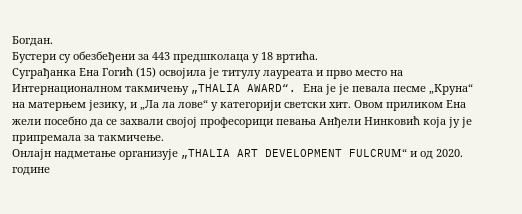Богдан.
Бустери су обезбеђени за 443 предшколаца у 18 вртића.
Суграђанка Ена Гогић (15) освојила је титулу лауреата и прво место на Интернационалном такмичењу „THALIA AWARD“. Ена је је певала песме „Круна“ на матерњем језику, и „Ла ла лове“ у категорији светски хит. Овом приликом Ена жели посебно да се захвали својој професорици певања Анђели Нинковић која ју је припремала за такмичење.
Онлајн надметање организује „THALIA ART DEVELOPMENT FULCRUМ“ и од 2020. године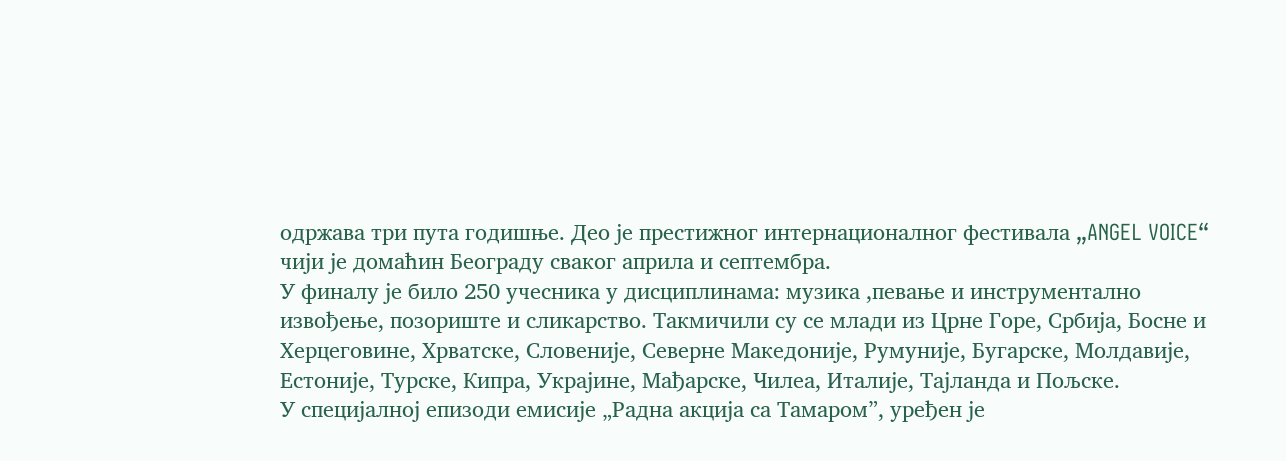одржава три пута годишње. Део је престижног интернационалног фестивала „ANGEL VOICE“ чији је домаћин Београду сваког априла и септембра.
У финалу је било 250 учесника у дисциплинама: музика ,певање и инструментално извођење, позориште и сликарство. Такмичили су се млади из Црне Горе, Србија, Босне и Херцеговине, Хрватске, Словеније, Северне Македоније, Румуније, Бугарске, Молдавије, Естоније, Турске, Кипра, Украјине, Мађарске, Чилеа, Италије, Тајланда и Пољске.
У специјалној епизоди емисије „Радна акција са Тамаром”, уређен је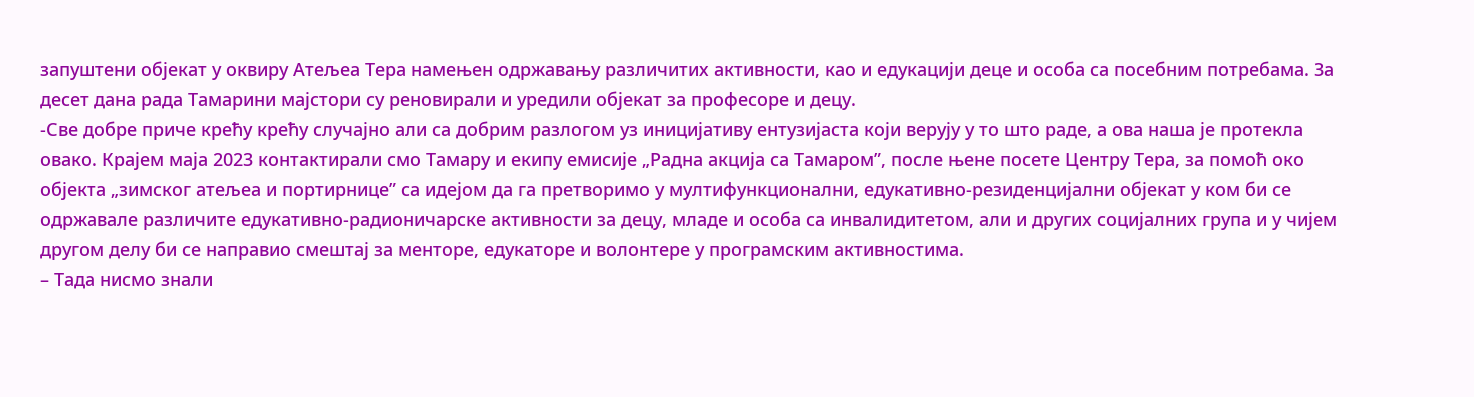запуштени објекат у оквиру Атељеа Тера намењен одржавању различитих активности, као и едукацији деце и особа са посебним потребама. За десет дана рада Тамарини мајстори су реновирали и уредили објекат за професоре и децу.
-Све добре приче крећу крећу случајно али са добрим разлогом уз иницијативу ентузијаста који верују у то што раде, а ова наша је протекла овако. Крајем маја 2023 контактирали смо Тамару и екипу емисије „Радна акција са Тамаром”, после њене посете Центру Тера, за помоћ око објекта „зимског атељеа и портирнице” са идејом да га претворимо у мултифункционални, едукативно-резиденцијални објекат у ком би се одржавале различите едукативно-радионичарске активности за децу, младе и особа са инвалидитетом, али и других социјалних група и у чијем другом делу би се направио смештај за менторе, едукаторе и волонтере у програмским активностима.
– Тада нисмо знали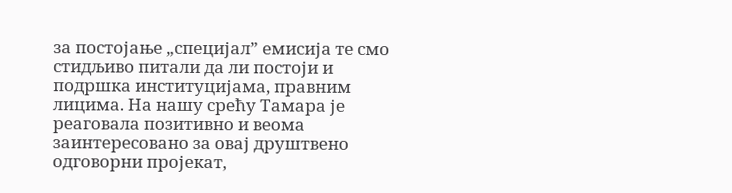за постојање „специјал” емисија те смо стидљиво питали да ли постоји и подршка институцијама, правним лицима. На нашу срећу Тамара је реаговала позитивно и веома заинтересовано за овај друштвено одговорни пројекат,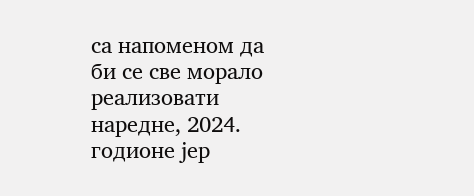са напоменом да би се све морало реализовати наредне, 2024. годионе јер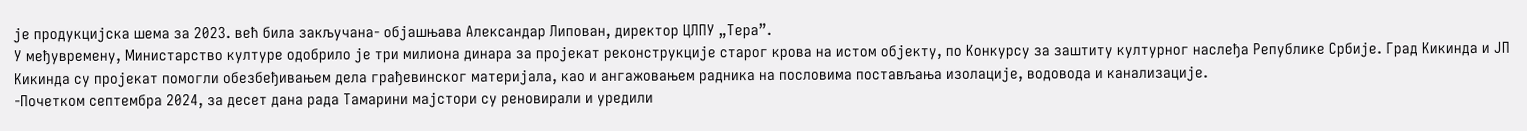је продукцијска шема за 2023. већ била закључана- објашњава Александар Липован, директор ЦЛПУ „Тера”.
У међувремену, Министарство културе одобрило је три милиона динара за пројекат реконструкције старог крова на истом објекту, по Конкурсу за заштиту културног наслеђа Републике Србије. Град Кикинда и ЈП Кикинда су пројекат помогли обезбеђивањем дела грађевинског материјала, као и ангажовањем радника на пословима постављања изолације, водовода и канализације.
-Почетком септембра 2024, за десет дана рада Тамарини мајстори су реновирали и уредили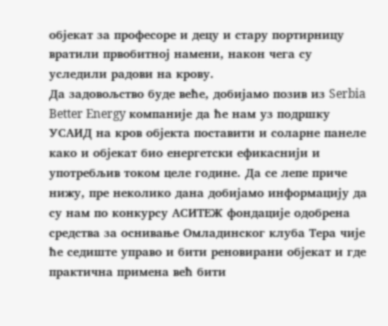објекат за професоре и децу и стару портирницу вратили првобитној намени, након чега су уследили радови на крову.
Да задовољство буде веће, добијамо позив из Serbia Better Energy компаније да ће нам уз подршку УСАИД на кров објекта поставити и соларне панеле како и објекат био енергетски ефикаснији и употребљив током целе године. Да се лепе приче нижу, пре неколико дана добијамо информацију да су нам по конкурсу АСИТЕЖ фондације одобрена средства за оснивање Омладинског клуба Тера чије ће седиште управо и бити реновирани објекат и где практична примена већ бити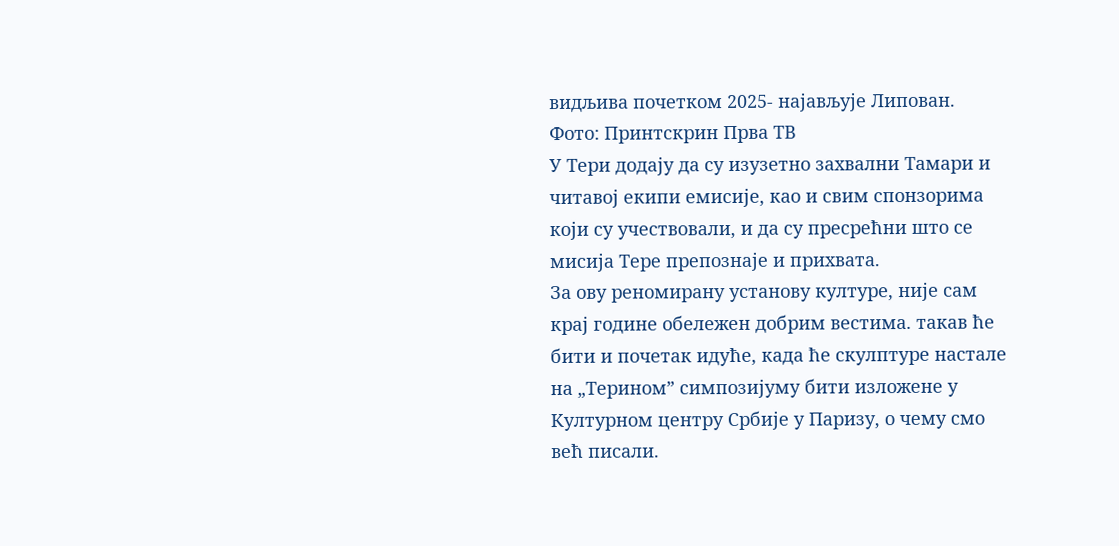видљива почетком 2025- најављује Липован.
Фото: Принтскрин Прва ТВ
У Тери додају да су изузетно захвални Тамари и читавој екипи емисије, као и свим спонзорима који су учествовали, и да су пресрећни што се мисија Тере препознаје и прихвата.
За ову реномирану установу културе, није сам крај године обележен добрим вестима. такав ће бити и почетак идуће, када ће скулптуре настале на „Терином” симпозијуму бити изложене у Културном центру Србије у Паризу, о чему смо већ писали.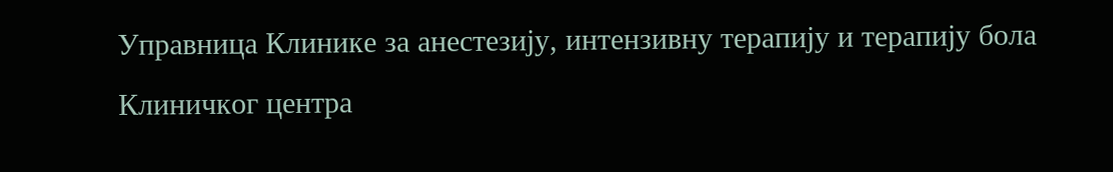Управница Клинике за анестезију, интензивну терапију и терапију бола Клиничког центра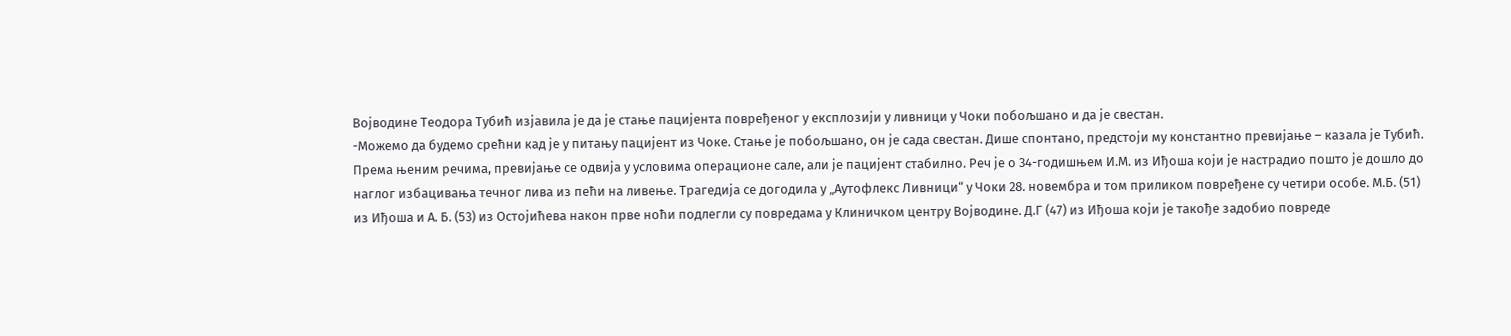Војводине Теодора Тубић изјавила је да је стање пацијента повређеног у експлозији у ливници у Чоки побољшано и да је свестан.
-Можемо да будемо срећни кад је у питању пацијент из Чоке. Стање је побољшано, он је сада свестан. Дише спонтано, предстоји му константно превијање – казала је Тубић.
Према њеним речима, превијање се одвија у условима операционе сале, али је пацијент стабилно. Реч је о 34-годишњем И.М. из Иђоша који је настрадио пошто је дошло до наглог избацивања течног лива из пећи на ливење. Трагедија се догодила у „Аутофлекс Ливници“ у Чоки 28. новембра и том приликом повређене су четири особе. М.Б. (51) из Иђоша и А. Б. (53) из Остојићева након прве ноћи подлегли су повредама у Клиничком центру Војводине. Д.Г (47) из Иђоша који је такође задобио повреде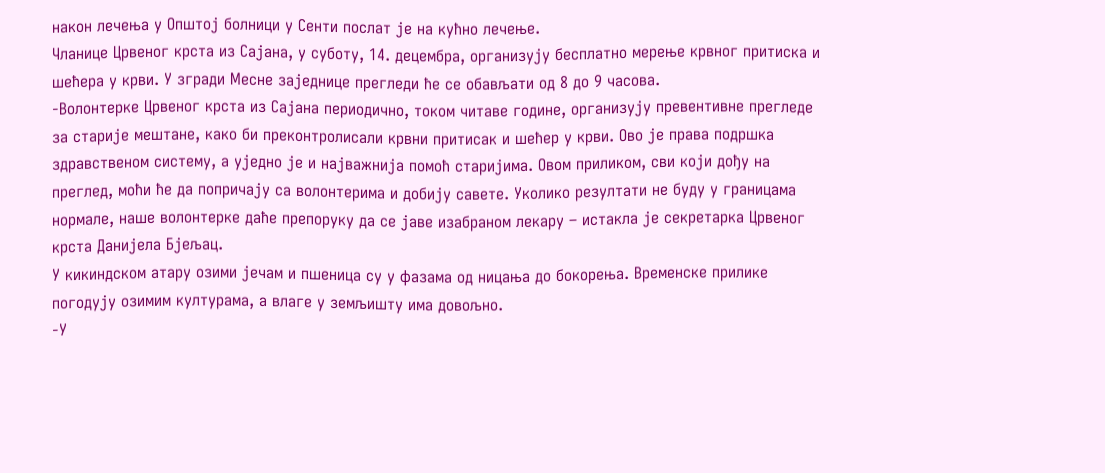након лечења у Општој болници у Сенти послат је на кућно лечење.
Чланице Црвеног крста из Сајана, у суботу, 14. децембра, организују бесплатно мерење крвног притиска и шећера у крви. У згради Месне заједнице прегледи ће се обављати од 8 до 9 часова.
-Волонтерке Црвеног крста из Сајана периодично, током читаве године, организују превентивне прегледе за старије мештане, како би преконтролисали крвни притисак и шећер у крви. Ово је права подршка здравственом систему, а уједно је и најважнија помоћ старијима. Овом приликом, сви који дођу на преглед, моћи ће да попричају са волонтерима и добију савете. Уколико резултати не буду у границама нормале, наше волонтерке даће препоруку да се јаве изабраном лекару – истакла је секретарка Црвеног крста Данијела Бјељац.
У кикиндском атару озими јечам и пшеница су у фазама од ницања до бокорења. Временске прилике погодују озимим културама, а влаге у земљишту има довољно.
-У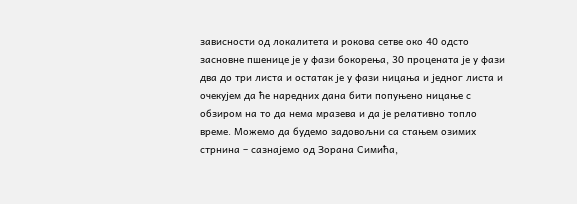зависности од локалитета и рокова сетве око 40 одсто засновне пшенице је у фази бокорења, 30 процената је у фази два до три листа и остатак је у фази ницања и једног листа и очекујем да ће наредних дана бити попуњено ницaњe с обзиром на то да нема мразева и да је релативно топло време. Можемо да будемо задовољни са стањем озимих стрнина – сазнајемо од Зорана Симића,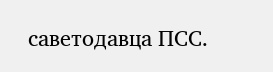саветодавца ПСС.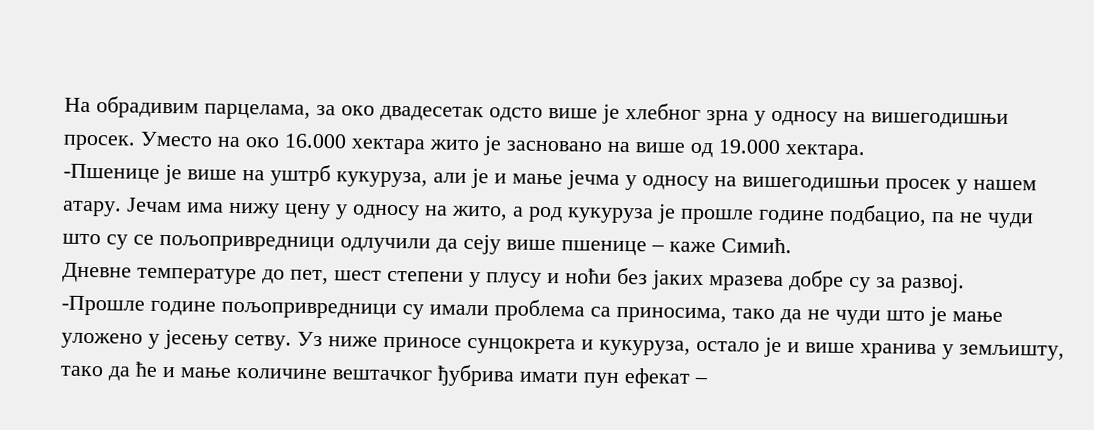На обрадивим парцелама, за око двадесетак одсто више је хлебног зрна у односу на вишегодишњи просек. Уместо на око 16.000 хектара жито је засновано на више од 19.000 хектара.
-Пшенице је више на уштрб кукуруза, али је и мање јечма у односу на вишегодишњи просек у нашем атару. Јечам има нижу цену у односу на жито, а род кукуруза је прошле године подбацио, па не чуди што су се пољопривредници одлучили да сеју више пшенице – каже Симић.
Дневне температуре до пет, шест степени у плусу и ноћи без јаких мразева добре су за развој.
-Прошле године пољопривредници су имали проблема са приносима, тако да не чуди што је мање уложено у јесењу сетву. Уз ниже приносе сунцокрета и кукуруза, остало је и више хранива у земљишту, тако да ће и мање количине вештачког ђубрива имати пун ефекат –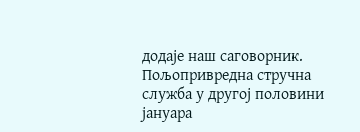додаје наш саговорник.
Пољопривредна стручна служба у другој половини јануара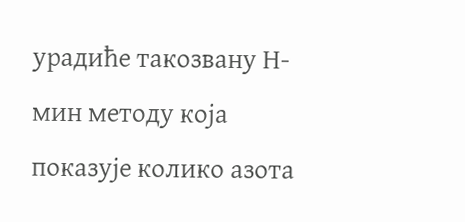урадиће такозвану Н-мин методу која показује колико азота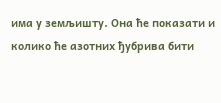има у земљишту. Она ће показати и колико ће азотних ђубрива бити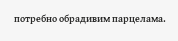потребно обрадивим парцелама.